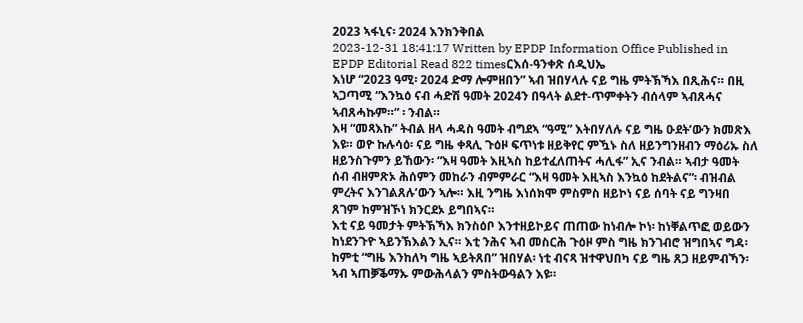2023 ኣፋኒና፡ 2024 እንክንቅበል
2023-12-31 18:41:17 Written by EPDP Information Office Published in EPDP Editorial Read 822 timesርእሰ-ዓንቀጽ ሰዲህኤ
እነሆ “2023 ዓሚ፡ 2024 ድማ ሎምዘበን” ኣብ ዝበሃላሉ ናይ ግዜ ምትኽኻእ በጺሕና። በዚ ኣጋጣሚ “እንኳዕ ናብ ሓድሽ ዓመት 2024ን በዓላት ልደተ-ጥምቀትን ብሰላም ኣብጸሓና ኣብጸሓኩም።” ፡ ንብል።
እዛ “መጻእኩ” ትብል ዘላ ሓዳስ ዓመት ብግደኣ “ዓሚ” እትበሃለሉ ናይ ግዜ ዑደት’ውን ክመጽእ እዩ። ወዮ ኩሉሳዕ፡ ናይ ግዜ ቀጻሊ ጉዕዞ ፍጥነቱ ዘይቅየር ምዃኑ ስለ ዘይንግንዘብን ማዕሪኡ ስለ ዘይንስጉምን ይኸውን፡ “እዛ ዓመት እዚኣስ ከይተፈለጠትና ሓሊፋ” ኢና ንብል። ኣብታ ዓመት ሰብ ብዘምጽኦ ሕሰምን መከራን ብምምራር “እዛ ዓመት እዚኣስ እንኳዕ ከደትልና”፡ ብዝብል ምረትና እንገልጸሉ’ውን ኣሎ። እዚ ንግዜ እነሰክሞ ምስምስ ዘይኮነ ናይ ሰባት ናይ ግንዛበ ጸገም ከምዝኾነ ክንርደኦ ይግበኣና።
እቲ ናይ ዓመታት ምትኽኻእ ክንስዕቦ እንተዘይኮይና ጠጠው ከነብሎ ኮነ፡ ከነቐልጥፎ ወይውን ከነደንጉዮ ኣይንኽእልን ኢና። እቲ ንሕና ኣብ መስርሕ ጉዕዞ ምስ ግዜ ክንገብሮ ዝግበኣና ግዳ፡ ከምቲ “ግዜ እንከለካ ግዜ ኣይትጸበ” ዝበሃል፡ ነቲ ብናጻ ዝተዋህበካ ናይ ግዜ ጸጋ ዘይምብኻን፡ ኣብ ኣጠቓቕማኡ ምውሕላልን ምስትውዓልን እዩ።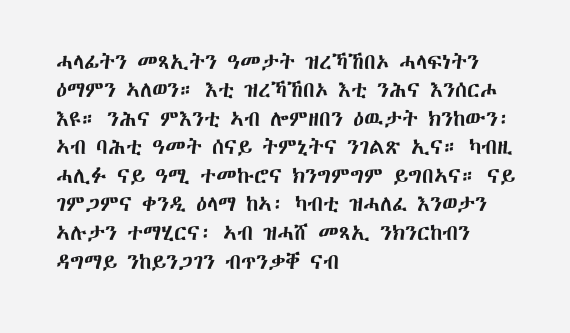ሓላፊትን መጻኢትን ዓመታት ዝረኻኸበኦ ሓላፍነትን ዕማምን ኣለወን። እቲ ዝረኻኸበኦ እቲ ንሕና እንሰርሖ እዩ። ንሕና ምእንቲ ኣብ ሎምዘበን ዕዉታት ክንከውን፡ ኣብ ባሕቲ ዓመት ሰናይ ትምኒትና ንገልጽ ኢና። ካብዚ ሓሊፉ ናይ ዓሚ ተመኩሮና ክንግምግም ይግበኣና። ናይ ገምጋምና ቀንዲ ዕላማ ከኣ፡ ካብቲ ዝሓለፈ እንወታን ኣሉታን ተማሂርና፡ ኣብ ዝሓሸ መጻኢ ንክንርከብን ዳግማይ ንከይንጋገን ብጥንቃቐ ናብ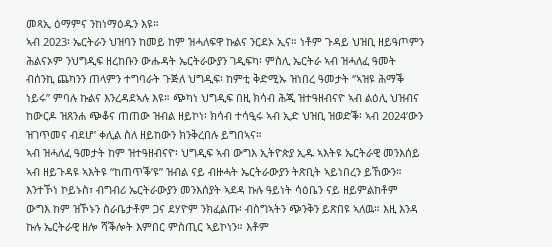መጻኢ ዕማምና ንከነማዕዱን እዩ።
ኣብ 2023፡ ኤርትራን ህዝባን ከመይ ከም ዝሓለፍዋ ኩልና ንርደኦ ኢና። ነቶም ጉዳይ ህዝቢ ዘይዓጦምን ሕልናኦም ንህግዲፍ ዘረከቡን ውሑዳት ኤርትራውያን ገዲፍካ፡ ምስሊ ኤርትራ ኣብ ዝሓለፈ ዓመት ብሰንኪ ጨካንን ጠላምን ተግባራት ጉጅለ ህግዲፍ፡ ከምቲ ቅድሚኡ ዝነበረ ዓመታት “ኣዝዩ ሕማቕ ነይሩ” ምባሉ ኩልና እንረዳደኣሉ እዩ። ጭካነ ህግዲፍ በዚ ክሳብ ሕጂ ዝተዓዘብናዮ ኣብ ልዕሊ ህዝብና ከውርዶ ዝጸንሐ ጭቆና ጠጠው ዝብል ዘይኮነ፡ ክሳብ ተሳዒሩ ኣብ ኢድ ህዝቢ ዝወድቕ፡ ኣብ 2024’ውን ዝገጥመና ብደሆ’ ቀሊል ስለ ዘይከውን ክንቅረበሉ ይግበኣና።
ኣብ ዝሓለፈ ዓመታት ከም ዝተዓዘብናዮ፡ ህግዲፍ ኣብ ውግእ ኢትዮጵያ ኢዱ ኣእትዩ ኤርትራዊ መንእሰይ ኣብ ዘይጉዳዩ ኣእትዩ “ከጠጥቕ’ዩ” ዝብል ናይ ብዙሓት ኤርትራውያን ትጽቢት ኣይነበረን ይኸውን። እንተኾነ ኮይኑስ፣ ብግብሪ ኤርትራውያን መንእሰያት ኣደዳ ኩሉ ዓይነት ሳዕቤን ናይ ዘይምልከቶም ውግእ ከም ዝኾኑን ስራቤታቶም ጋና ደሃዮም ንክፈልጡ፡ ብስግኣትን ጭንቅን ይጽበዩ ኣለዉ። እዚ እንዳ ኩሉ ኤርትራዊ ዘሎ ሻቕሎት እምበር ምስጢር ኣይኮነን። እቶም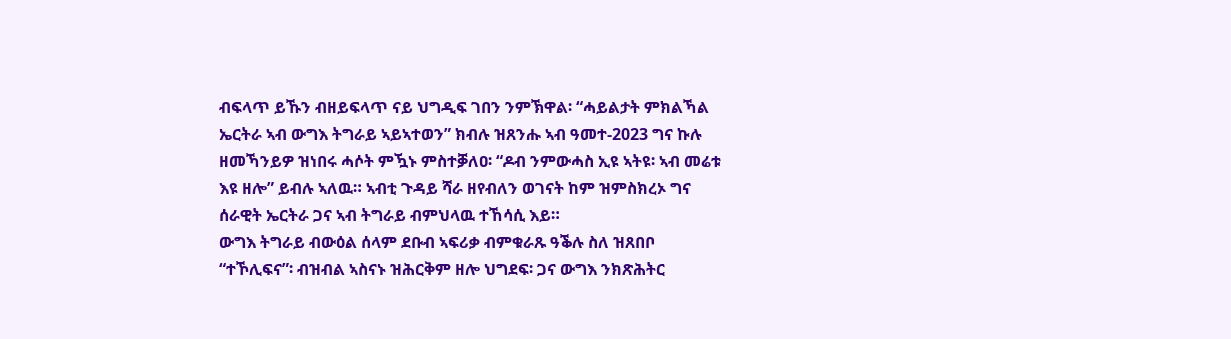ብፍላጥ ይኹን ብዘይፍላጥ ናይ ህግዲፍ ገበን ንምኽዋል፡ “ሓይልታት ምክልኻል ኤርትራ ኣብ ውግእ ትግራይ ኣይኣተወን” ክብሉ ዝጸንሑ ኣብ ዓመተ-2023 ግና ኩሉ ዘመኻንይዎ ዝነበሩ ሓሶት ምዃኑ ምስተቓለዐ፡ “ዶብ ንምውሓስ ኢዩ ኣትዩ፡ ኣብ መሬቱ እዩ ዘሎ” ይብሉ ኣለዉ። ኣብቲ ጉዳይ ሻራ ዘየብለን ወገናት ከም ዝምስክረኦ ግና ሰራዊት ኤርትራ ጋና ኣብ ትግራይ ብምህላዉ ተኸሳሲ እይ።
ውግእ ትግራይ ብውዕል ሰላም ደቡብ ኣፍሪቃ ብምቁራጹ ዓቕሉ ስለ ዝጸበቦ “ተኾሊፍና”፡ ብዝብል ኣስናኑ ዝሕርቅም ዘሎ ህግደፍ፡ ጋና ውግእ ንክጽሕትር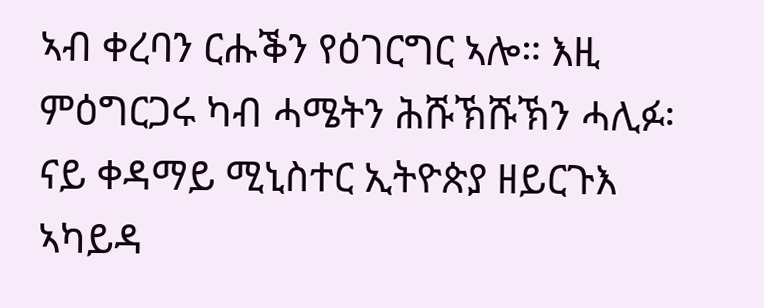ኣብ ቀረባን ርሑቕን የዕገርግር ኣሎ። እዚ ምዕግርጋሩ ካብ ሓሜትን ሕሹኽሹኽን ሓሊፉ፡ ናይ ቀዳማይ ሚኒስተር ኢትዮጵያ ዘይርጉእ ኣካይዳ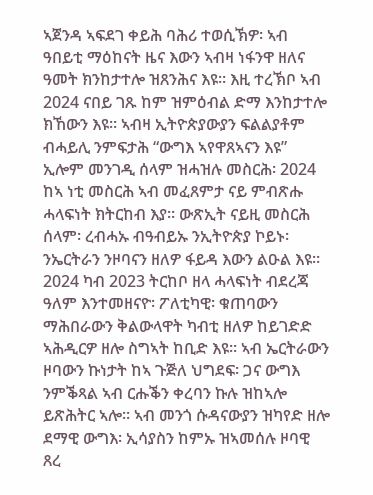ኣጀንዳ ኣፍደገ ቀይሕ ባሕሪ ተወሲኽዎ፡ ኣብ ዓበይቲ ማዕከናት ዜና እውን ኣብዛ ነፋንዋ ዘለና ዓመት ክንከታተሎ ዝጸንሕና እዩ። እዚ ተረኽቦ ኣብ 2024 ናበይ ገጹ ከም ዝምዕብል ድማ እንከታተሎ ክኸውን እዩ። ኣብዛ ኢትዮጵያውያን ፍልልያቶም ብሓይሊ ንምፍታሕ “ውግእ ኣየዋጸኣናን እዩ” ኢሎም መንገዲ ሰላም ዝሓዝሉ መስርሕ፡ 2024 ከኣ ነቲ መስርሕ ኣብ መፈጸምታ ናይ ምብጽሑ ሓላፍነት ክትርከብ እያ። ውጽኢት ናይዚ መስርሕ ሰላም፡ ረብሓኡ ብዓብይኡ ንኢትዮጵያ ኮይኑ፡ ንኤርትራን ንዞባናን ዘለዎ ፋይዳ እውን ልዑል እዩ።
2024 ካብ 2023 ትርከቦ ዘላ ሓላፍነት ብደረጃ ዓለም እንተመዘናዮ፡ ፖለቲካዊ፡ ቁጠባውን ማሕበራውን ቅልውላዋት ካብቲ ዘለዎ ከይገድድ ኣሕዲርዎ ዘሎ ስግኣት ከቢድ እዩ። ኣብ ኤርትራውን ዞባውን ኩነታት ከኣ ጉጅለ ህግደፍ፡ ጋና ውግእ ንምቕጻል ኣብ ርሑቕን ቀረባን ኩሉ ዝከኣሎ ይጽሕትር ኣሎ። ኣብ መንጎ ሱዳናውያን ዝካየድ ዘሎ ደማዊ ውግእ፡ ኢሳያስን ከምኡ ዝኣመሰሉ ዞባዊ ጸረ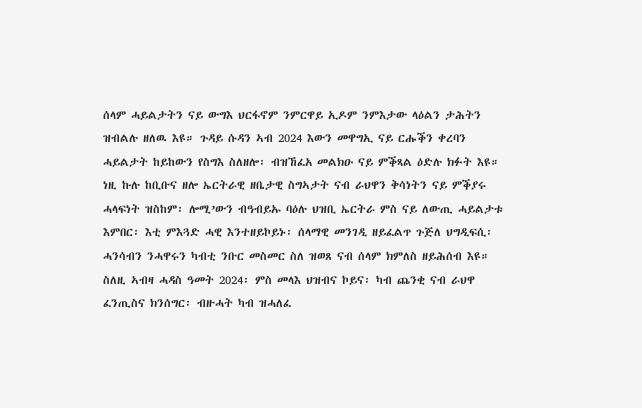ሰላም ሓይልታትን ናይ ውግእ ህርፋኖም ንምርዋይ ኢዶም ንምእታው ላዕልን ታሕትን ዝብልሉ ዘለዉ እዩ። ጉዳይ ሱዳን ኣብ 2024 እውን መዋግኢ ናይ ርሑቕን ቀረባን ሓይልታት ከይከውን የስግእ ስለዘሎ፡ ብዝኸፈአ መልክዑ ናይ ምቕጻል ዕድሉ ክፉት እዩ።
ነዚ ኩሉ ከቢቡና ዘሎ ኤርትራዊ ዘቤታዊ ስግኣታት ናብ ራህዋን ቅሳነትን ናይ ምቕያሩ ሓላፍነት ዝስከም፡ ሎሚ’ውን ብዓብይኡ ባዕሉ ህዝቢ ኤርትራ ምስ ናይ ለውጢ ሓይልታቱ እምበር፡ እቲ ምእጓድ ሓዊ እንተዘይኮይኑ፡ ሰላማዊ መንገዲ ዘይፈልጥ ጉጅለ ህግዲፍሲ፡ ሓንሳብን ንሓዋሩን ካብቲ ንቡር መስመር ስለ ዝወጸ ናብ ሰላም ክምለስ ዘይሕሰብ እዩ።
ስለዚ ኣብዛ ሓዳስ ዓመት 2024፡ ምስ መላእ ህዝብና ኮይና፡ ካብ ጨንቂ ናብ ራህዋ ፈንጢስና ክንሰግር፡ ብዙሓት ካብ ዝሓለፈ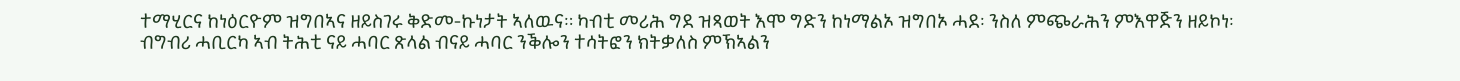ተማሂርና ከነዕርዮም ዝግበኣና ዘይስገሩ ቅድመ-ኩነታት ኣለዉና። ካብቲ መሪሕ ግደ ዝጻወት እሞ ግድን ከነማልኦ ዝግበኦ ሓደ፡ ንስለ ምጭራሕን ምእዋጅን ዘይኮነ፡ ብግብሪ ሓቢርካ ኣብ ትሕቲ ናይ ሓባር ጽላል ብናይ ሓባር ንቕሎን ተሳትፎን ክትቃለስ ምኽኣልን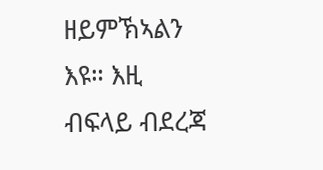ዘይምኽኣልን እዩ። እዚ ብፍላይ ብደረጃ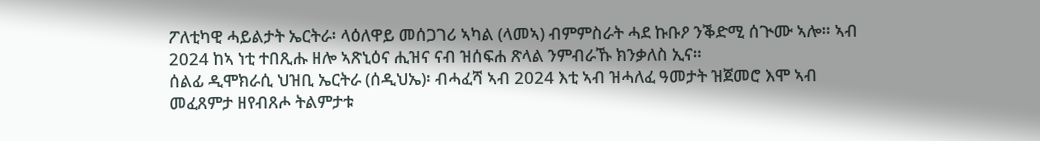ፖለቲካዊ ሓይልታት ኤርትራ፡ ላዕለዋይ መሰጋገሪ ኣካል (ላመኣ) ብምምስራት ሓደ ኩቡዖ ንቕድሚ ሰጒሙ ኣሎ። ኣብ 2024 ከኣ ነቲ ተበጺሑ ዘሎ ኣጽኒዕና ሒዝና ናብ ዝሰፍሐ ጽላል ንምብራኹ ክንቃለስ ኢና።
ሰልፊ ዲሞክራሲ ህዝቢ ኤርትራ (ሰዲህኤ)፡ ብሓፈሻ ኣብ 2024 እቲ ኣብ ዝሓለፈ ዓመታት ዝጀመሮ እሞ ኣብ መፈጸምታ ዘየብጸሖ ትልምታቱ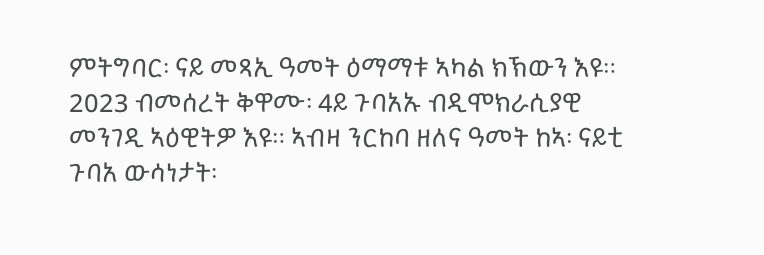ምትግባር፡ ናይ መጻኢ ዓመት ዕማማቱ ኣካል ክኽውን እዩ። 2023 ብመሰረት ቅዋሙ፡ 4ይ ጉባአኡ ብዲሞክራሲያዊ መንገዲ ኣዕዊትዎ እዩ። ኣብዛ ንርከባ ዘለና ዓመት ከኣ፡ ናይቲ ጉባአ ውሳነታት፡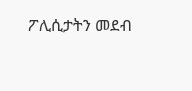ፖሊሲታትን መደብ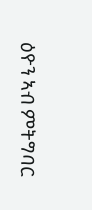ዕዮን ኣብ ምትግባር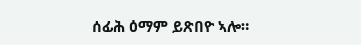ሰፊሕ ዕማም ይጽበዮ ኣሎ።